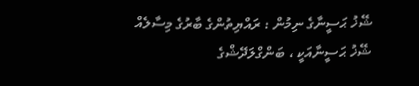ޝޭޚު ޙަސީނާގެ ނިމުން : ރައްޔިތުންގެ ބާރުގެ މިސާލެއް
ޝޭޚު ޙަސީނާއަކީ ، ބަންގްލަދޭޝްގެ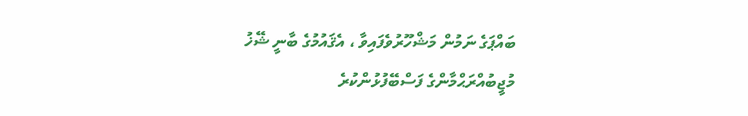ބައްޕަގެ ނަމުން މަޝްހޫރުވެފައިވާ ، އެޤައުމުގެ ބާނީ ޝޭޚު މުޖީބުއްރަޙްމާންގެ ފަސްބޭފުޅުންކުރެ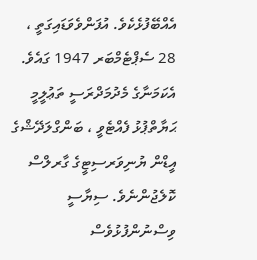އެއްބޭފުޅެކެވެ. އުފަންވެވަޑައިގަތީ ، 28 ސެޕްޓެމްބަރ 1947 ގައެވެ. އެކަމަނާގެ މެދުމަދްރަސީ ތަޢުލީމީ ޙަޔާތްޕުޅު ފެއްޓެވީ ، ބަންގްލަދޭޝްގެ އީޑްން ޔުނިވަރސިޓީގެ ގާރލްސް ކޮލެޖުންނެވެ. ސިޔާސީ ވިސްނުންފުޅުވެސް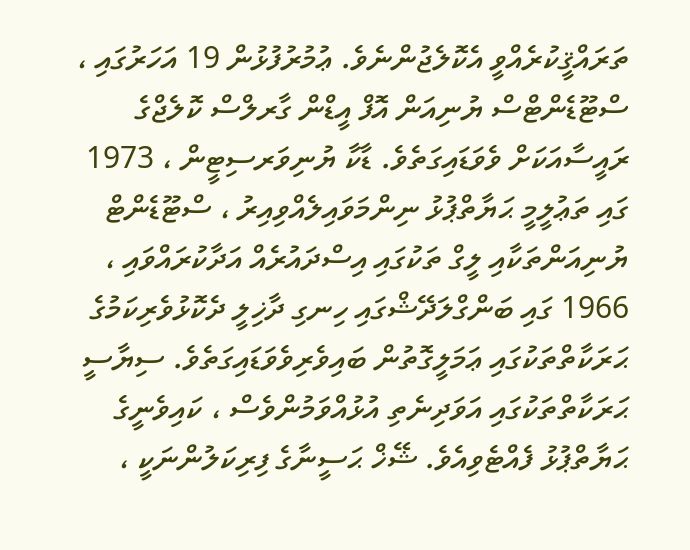ތަރައްޤީކުރެއްވީ އެކޮލެޖުންނެވެ. ޢުމުރުފުޅުން 19 އަހަރުގައި ، ސްޓޫޑެންޓްސް ޔުނިއަން އޮފް އީޑްން ގާރލްސް ކޮލެޖްގެ ރައީސާއަކަށް ވެވަޑައިގަތެވެ. ޑާކާ ޔުނިވަރސިޓީން ، 1973 ގައި ތަޢުލީމީ ޙަޔާތްޕުޅު ނިންމަވައިލެއްވިއިރު ، ސްޓޫޑެންޓް ޔުނިއަންތަކާއި ލީގް ތަކުގައި އިސްދައުރެއް އަދާކުރައްވައި ، 1966 ގައި ބަންގްލަދޭޝްގައި ހިނގި ދާޚިލީ ދެކޮޅުވެރިކަމުގެ ޙަރަކާތްތަކުގައި ޢަމަލީގޮތުން ބައިވެރިވެވަޑައިގަތެވެ. ސިޔާސީ ޙަރަކާތްތަކުގައި އަވަދިނެތި އުޅުއްވަމުންވެސް ، ކައިވެނީގެ ޙަޔާތްޕުޅު ފެއްޓެވިއެވެ. ޝޭޚް ޙަސީނާގެ ފިރިކަލުންނަކީ ،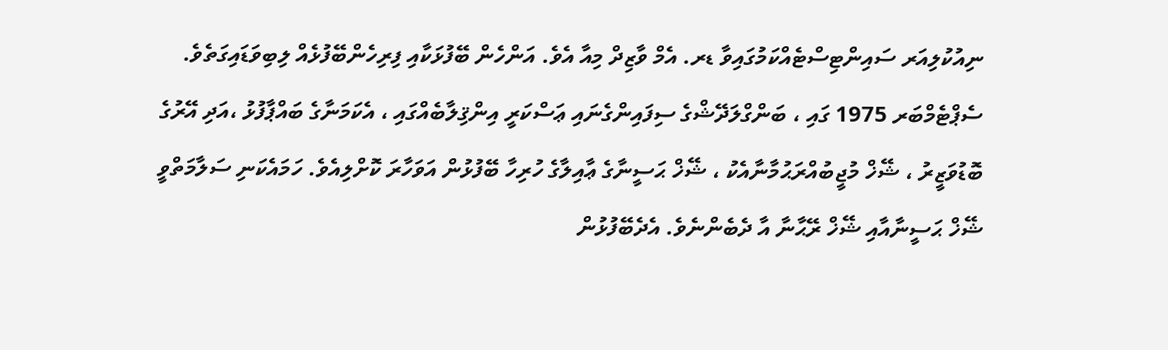ނިއުކުލިއަރ ސައިންޓިސްޓެއްކަމުގައިވާ ޑރ. އެމް ވާޒިދް މިއާ އެވެ. އަންހެން ބޭފުޅަކާއި ފިރިހެންބޭފުޅެއް ލިބިވަޑައިގަތެވެ.
ސެޕްޓެމްބަރ 1975 ގައި ، ބަންގްލަދޭޝްގެ ސިފައިންގެނައި ޢަސްކަރީ އިންޤިލާބެއްގައި ، އެކަމަނާގެ ބައްޕާފުޅު ،އަދި އޭރުގެ ބޮޑުވަޒީރު ، ޝޭޚް މުޖީބުއްރަޙުމާނާއެކު ، ޝޭޚް ޙަސީނާގެ ޢާއިލާގެ ހުރިހާ ބޭފުޅުން އަވަހާރަ ކޮށްލިއެވެ. ހަމައެކަނި ސަލާމަތްވީ ޝޭޚް ޙަސީނާއާއި ޝޭޚް ރޭޙާނާ އާ ދެބެންނެވެ. އެދެބޭފުޅުން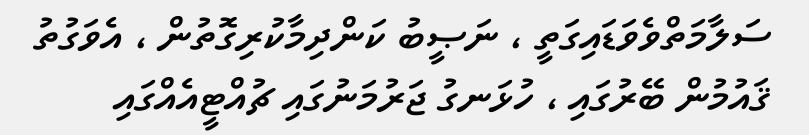ސަލާމަތްވެވަޑައިގަތީ ، ނަޞީބު ކަންދިމާކުރިގޮތުން ، އެވަގުތު ޤައުމުން ބޭރުގައި ، ހުޅަނގު ޖަރުމަނުގައި ޗުއްޓީއެއްގައި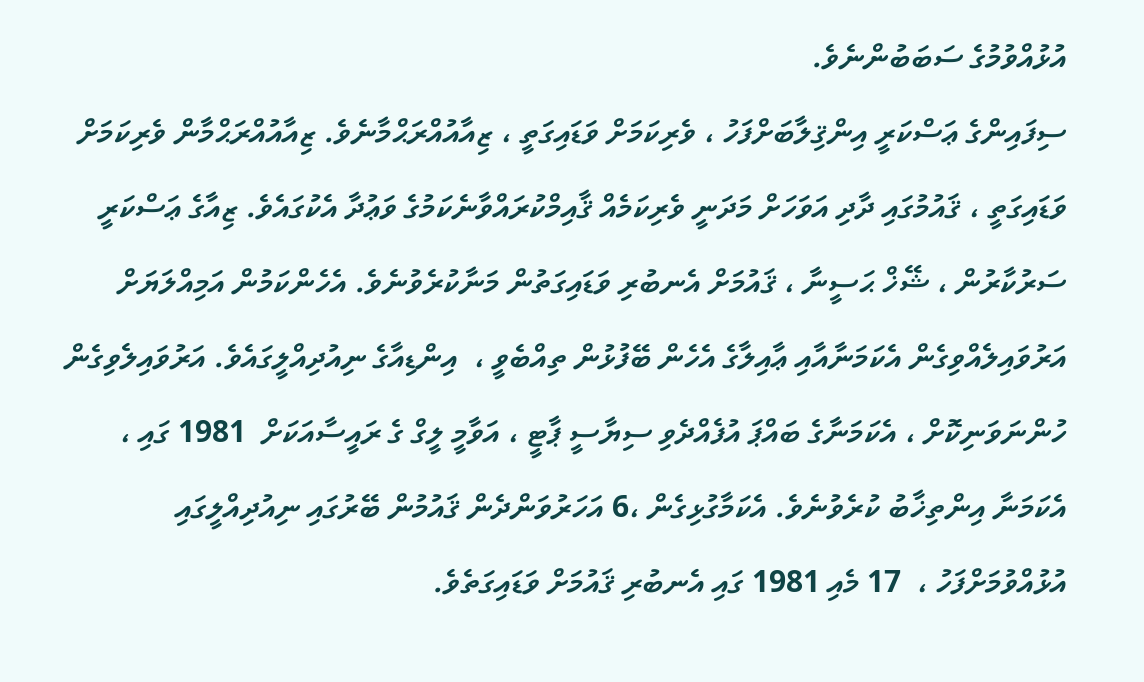އުޅުއްވުމުގެ ސަބަބުންނެވެ.
ސިފައިންގެ ޢަސްކަރީ އިންޤިލާބަށްފަހު ، ވެރިކަމަށް ވަޑައިގަތީ ، ޒިއާއުއްރަޙްމާނެވެ. ޒިއާއުއްރަޙްމާން ވެރިކަމަށް ވަޑައިގަތީ ، ޤައުމުގައި ދާދި އަވަހަށް މަދަނީ ވެރިކަމެއް ޤާއިމްކުރައްވާނެކަމުގެ ވަޢުދާ އެކުގައެވެ. ޒިއާގެ ޢަސްކަރީ ސަރުކާރުން ، ޝޭޚް ޙަސީނާ ، ޤައުމަށް އެނބުރި ވަޑައިގަތުން މަނާކުރެވުނެވެ. އެހެންކަމުން އަމިއްލަޔަށް އަރުވައިލެއްވިގެން އެކަމަނާއާއި ޢާއިލާގެ އެހެން ބޭފުޅުން ތިއްބެވީ ،  އިންޑިއާގެ ނިއުދިއްލީގައެވެ. އަރުވައިލެވިގެން ހުންނަވަނިކޮށް ، އެކަމަނާގެ ބައްޕަ އުފެއްދެވި ސިޔާސީ ޕާޓީ ، އަވާމީ ލީގް ގެ ރައީސާއަކަށް  1981 ގައި ، އެކަމަނާ އިންތިޚާބު ކުރެވުނެވެ. އެކަމާގުޅިގެން ،6 އަހަރުވަންދެން ޤައުމުން ބޭރުގައި ނިއުދިއްލީގައި އުޅުއްވުމަށްފަހު ،  17 މެއި 1981 ގައި އެނބުރި ޤައުމަށް ވަޑައިގަތެވެ.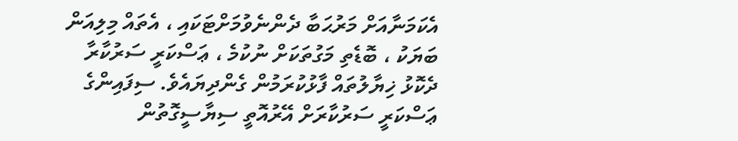އެކަމަނާއަށް މަރުޙަބާ ދެންނެވުމަށްޓަކައި ، އެތައް މިލިއަން ބަޔަކު ، ބޮޑެތި މަގުތަކަށް ނުކުމެ ، ޢަސްކަރީ ސަރުކާރާ ދެކޮޅު ޚިޔާލުތައް ފާޅުކުރަމުން ގެންދިޔައެވެ. ސިފައިންގެ ޢަސްކަރީ ސަރުކާރަށް އޭރުއޮތީ ސިޔާސީގޮތުން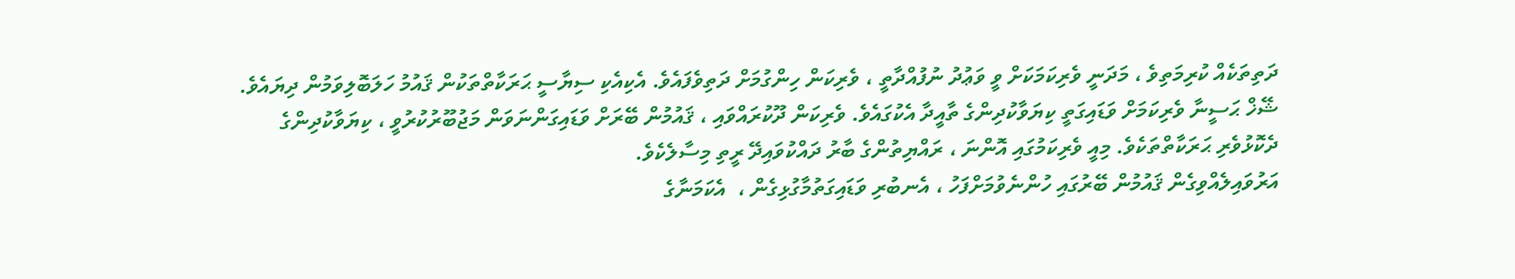ދަތިތަކެއް ކުރިމަތިވެ ، މަދަނީ ވެރިކަމަކަށް ވީ ވަޢުދު ނުފުއްދާތީ ، ވެރިކަން ހިންގުމަށް ދަތިވެފައެވެ. އެކިއެކި ސިޔާސީ ޙަރަކާތްތަކުން ޤައުމު ހަލަބޮލިވަމުން ދިޔައެވެ.
ޝޭޚް ޙަސީނާ ވެރިކަމަށް ވަޑައިގަތީ ކިޔަވާކުދިންގެ ތާއީދާ އެކުގައެވެ. ވެރިކަން ދޫކުރައްވައި ، ޤައުމުން ބޭރަށް ވަޑައިގަންނަވަން މަޖުބޫރުކުރުވީ ، ކިޔަވާކުދިންގެ ދެކޮޅުވެރި ޙަރަކާތްތަކެވެ. މިއީ ވެރިކަމުގައި އޮންނަ ، ރައްޔިތުންގެ ބާރު ދައްކުވައިދޭ ރީތި މިސާލެކެވެ.
އަރުވައިލެއްވިގެން ޤައުމުން ބޭރުގައި ހުންނެވުމަށްފަހު ، އެނބުރި ވަޑައިގަތުމާގުޅިގެން ،  އެކަމަނާގެ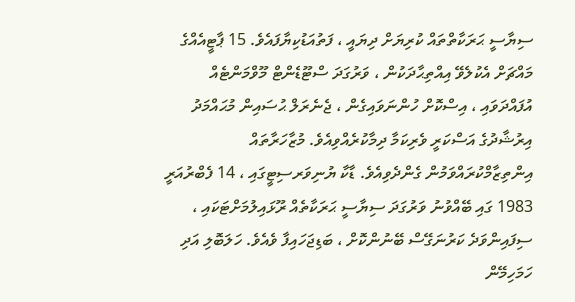ސިޔާސީ ޙަރަކާތްތައް ކުރިޔަށް ދިޔައީ ، ފަތުއަޑުކިޔާފައެވެ. 15 ޕާޓީއެއްގެ މައްޗަށް އެކުލެވޭ އިއްތިޙާދަކުން ، ވަރުގަދަ ސްޓޫޑެންޓް މޫވްމަންޓެއް އުފައްދަވައި ، އިސްކޮށް ހުންނަވައިގެން ، ޖެނެރަލް ޙުސައިން މުޙައްމަދު އިރުޝާދުގެ އަސްކަރީ ވެރިކަމާ ދިމާކުރެއްވިއެވެ. މުޒާހަރާތައް އިންތިޒާމްކުރައްވަމުން ގެންދެވިއެވެ. ޑާކާ ޔުނިވަރސިޓީގައި ، 14 ފެބްރުއަރީ 1983 ގައި ބޭއްވުނު ވަރުގަދަ ސިޔާސީ ޙަރަކާތެއް ރޫޅައިލުމަށްޓަކައި ، ސިފައިންވަދެ ކަރުނަގޭސް ބޭނުންކޮށް ، ބަޑިޖަހައިފާ ވެއެވެ. ހަލަބޮލި އަދި ހަމަހިމޭން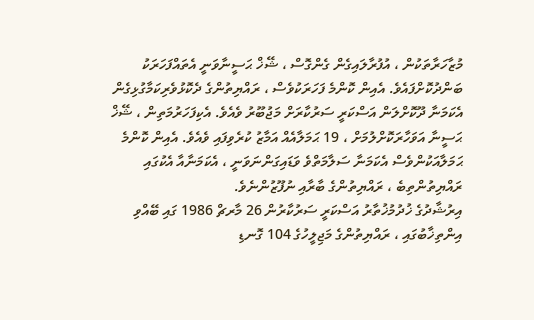މުޒާހަރާތަކުން ، އުފުރާލައިގެން ގެންގޮސް ، ޝޭޚް ޙަސީނާވަނީ އެތައްފަހަރަކު ބަންދުކޮށްފައެވެ. އެއިން ކޮންމެ ފަހަރަކުވެސް ، ރައްޔިތުންގެ ދެކޮޅުވެރިކަމާގުޅިގެން އެކަމަނާ ދޫކޮށްލަން އަސްކަރީ ސަރުކާރަށް މަޖުބޫރު ވެއެވެ. އެކިފަހަރުމަތިން ، ޝޭޚް ޙަސީނާ އަވަހާރަކޮށްލުމަށް ، 19 ޙަމަލާއެއް އަމާޒު ކުރެވިފައި ވެއެވެ. އެއިން ކޮންމެ ޙަމަލާއަކުންވެސް އެކަމަނާ ސަލާމަތްވެ ވަޑައިގަންނަވަނީ ، އެކަމަނާއާ އެކުގައި ރައްޔިތުންތިބެ ، ރައްޔިތުންގެ ބާރާއި ނުފޫޒުންނެވެ.
އިރުޝާދުގެ ޚުދުމުޚުތާރު އަސްކަރީ ސަރުކާރުން 26 މާރޗް 1986 ގައި ބޭއްވި އިންތިޚާބުގައި ، ރައްޔިތުންގެ މަޖިލީހުގެ 104 ގޮނޑި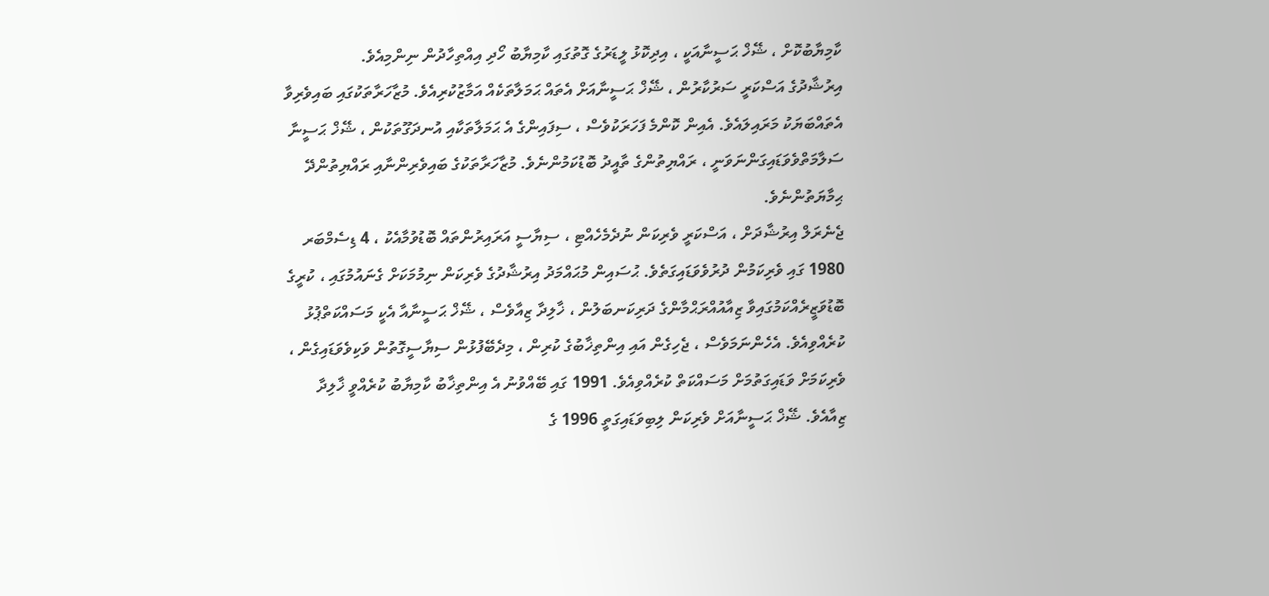ކާމިޔާބުކޮށް ، ޝޭޚް ޙަސީނާއަކީ ، އިދިކޮޅު ލީޑަރުގެ ގޮތުގައި ކާމިޔާބު ހޯދި އިއްތިހާދުން ނިންމިއެވެ.
އިރުޝާދުގެ އަސްކަރީ ސަރުކާރުން ، ޝޭޚް ޙަސީނާއަށް އެތައް ޙަމަލާތަކެއް އަމާޒުކުރިއެވެ. މުޒާހަރާތަކުގައި ބައިވެރިވާ އެތައްބަޔަކު މަރައިލައެވެ. އެއިން ކޮންމެ ފަހަރަކުވެސް ، ސިފައިންގެ އެ ޙަމަލާތަކާއި އުނދަގޫތަކުން ، ޝޭޚް ޙަސީނާ ސަލާމަތްވެވަޑައިގަންނަވަނީ ، ރައްޔިތުންގެ ތާއީދު ބޮޑުކަމުންނެވެ. މުޒާހަރާތަކުގެ ބައިވެރިންނާއި ރައްޔިތުންދޭ ޙިމާޔަތުންނެވެ.
ޖެނެރަލް އިރުޝާދަށް ، އަސްކަރީ ވެރިކަން ނުދެމެހެއްޓި ، ސިޔާސީ އަރައިރުންތައް ބޮޑުވުމާއެކު ، 4 ޑިސެމްބަރ 1980 ގައި ވެރިކަމުން ދުރުވެވަޑައިގަތެވެ. ޙުސައިން މުޙައްމަދު އިރުޝާދުގެ ވެރިކަން ނިމުމަކަށް ގެނައުމުގައި ، ކުރީގެ ބޮޑުވަޒީރެއްކަމުގައިވާ ޒިއާއުއްރަޙްމާންގެ ދަރިކަނބަލުން ، ޚާލިދާ ޒިއާވެސް ، ޝޭޚް ޙަސީނާއާ އެކީ މަސައްކަތްޕުޅު ކުރެއްވިއެވެ. އެހެންނަމަވެސް ، ޖެހިގެން އައި އިންތިޚާބުގެ ކުރިން ، މިދެބޭފުޅުން ސިޔާސީގޮތުން ވަކިވެވަޑައިގެން ، ވެރިކަމަށް ވަޑައިގަތުމަށް މަސައްކަތް ކުރެއްވިއެވެ. 1991 ގައި ބޭއްވުނު އެ އިންތިޚާބު ކާމިޔާބު ކުރެއްވީ ޚާލިދާ ޒިއާއެވެ. ޝޭޚް ޙަސީނާއަށް ވެރިކަން ލިބިވަޑައިގަތީ 1996 ގެ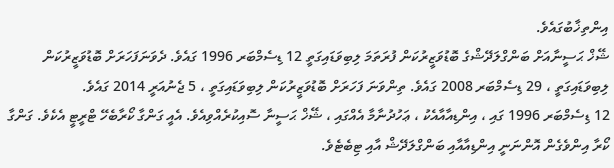އިންތިޚާބުގައެވެ.
ޝޭޚް ޙަސީނާއަށް ބަންގްލަދޭޝްގެ ބޮޑުވަޒީރުކަން ފުރަތަމަ ލިބިވަޑައިގަތީ 12 ޑިސެމްބަރ 1996 ގައެވެ. ދެވަނަފަހަރަށް ބޮޑުވަޒީރުކަން ލިބިވަޑައިގަތީ ، 29 ޑިސެމްބަރ 2008 ގައެވެ. ތިންވަނަ ފަހަރަށް ބޮޑުވަޒީރުކަން ލިބިވަޑައިގަތީ ، 5 ޖެނުއަރީ 2014 ގައެވެ.
12 ޑިސެމްބަރ 1996 ގައި ، އިންޑިއާއާއެކު ، ޢަހުދުނާމާ އެއްގައި ، ޝޭޚް ޙަސީނާ ސޮއިކުރެއްވިއެވެ. އެއީ ގަންގާ ކޯރާބެހޭ ޓްރީޓީ އެކެވެ. ގަންގާ ކޯރާ އިންވެގެން އޮންނަނީ އިންޑިއާއާއި ބަންގްލަދޭޝް އާއި ޓިބެޓެވެ.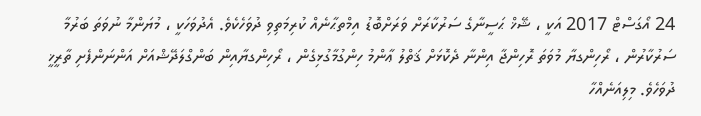24 އޯގަސްޓް 2017 އަކީ ، ޝޭޚް ޙަސީނާގެ ސަރުކާރަށް ވަރަށްބޮޑު އިމްތޙާނެއް ކުރިމަތިވި ދުވަހެކެވެ. އެދުވަހަކީ ، މުޔަންމާ ނުވަތަ ބަރުމާ ސަރުކާރުން ، ރޯހިންގޔާ މުވަތަ ރޮހިންޖާ އިންނާ ދެކޮޅަށް ޤަތްލު ޢާންމު ހިންގުމާގުޅިގެން ، ރޯހިންގޔާއިން ބަންގްލަދޭޝްއަށް އަންނަންފެށި ތާރީޚީ ދުވަހެވެ. މިލިއަނެއްހާ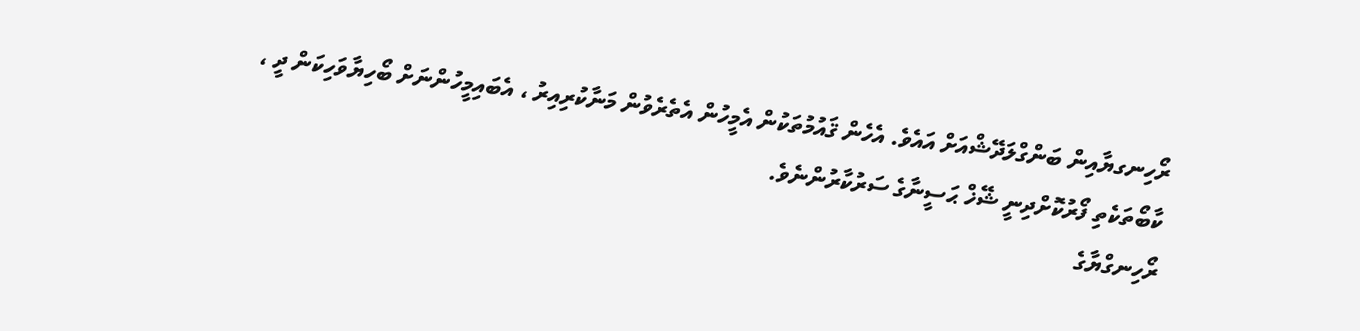ރޯހިނގޔާއިން ބަންގްލަދޭޝްއަށް އައެވެ. އެހެން ޤައުމުތަކުން އެމީހުން އެތެރެވުން މަނާކުރިއިރު ، އެބައިމީހުންނަށް ބޯހިޔާވަހިކަން ދީ ، ކާބޯތަކެތި ފޯރުކޮށްދިނީ ޝޭޚް ޙަސީނާގެ ސަރުކާރުންނެވެ.
ރޯހިނގްޔާގެ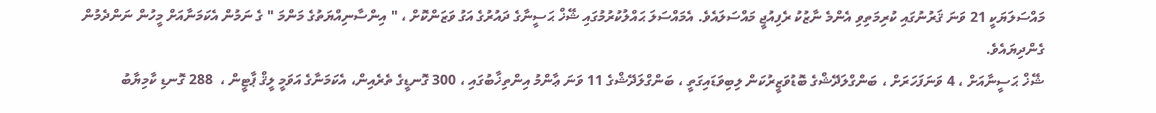މައްސަލަޔަކީ 21 ވަނަ ޤަރުނުގައި ކުރިމަތިވި އެންމެ ނާޒުކު ރެފިއުޖީ މައްސަލައެވެ. އެމައްސަލަ ޙައްލުކުރުމުގައި ޝޭޚް ޙަސީނާގެ ދައުރުގެ އަގު ވަޒަންކޮށް ، " އިންސާނިއްޔަތުގެ މަންމަ " ގެ ނަމުން އެކަމަނާއަށް މީހުން ނަންދެމުން ގެންދިޔައެވެ.
ޝޭޚް ޙަސީނާއަށް ، 4 ވަނަފަހަރަށް ، ބަންގްލަދޭޝްގެ ބޮޑުވަޒީރުކަން ލިބިވަޑައިގަތީ ، ބަންގްލަދޭޝްގެ 11 ވަނަ ޢާންމު އިންތިޚާބުގައި ، 300 ގޮނޑީގެ ތެރެއިން، އެކަމަނާގެ އަވަމީ ލީޤް ޕާޓީން ،  288 ގޮނޑި ކާމިޔާބު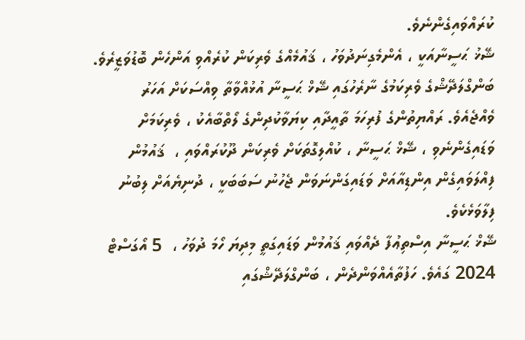ކުރައްވައިގެންނެވެ.
ޝޭޚު ޙަސީނާއަކީ ، އެންމެގިނަދުވަހު ، ޤައުމެއްގެ ވެރިކަން ކުރެއްވި އަންހެން ބޮޑުވަޒީރެވެ. ބަންގްލަދޭޝްގެ ވެރިކަމުގެ ނާރެހުގައި ޝޭޚް ޙަސީނާ އުޅުއްވާތާ ވިއްސަކަށް އަހަރު ވެއްޖެއެވެ. ރައްޔިތުންގެ ފުރިހަމަ ތާއީދާއި ކިޔަވާކުދިންގެ ލޯތްބާއެކު ، ވެރިކަމަށް ވަޑައިގެންނެވި ، ޝޭޚް ޙަސީނާ ، ކުއްލިގޮތަކަށް ވެރިކަން ދޫކުރައްވައި ،  ޤައުމުން ފިއްލަވައިގެން އިންޑިއާއަށް ވަޑައިގަންނަވަން ޖެހުނު ސަބަބަކީ ، ދުނިޔެއަށް ލިބުނު ފިލާވަޅެކެވެ.
ޝޭޚް ޙަސީނާ އިސްތިޢުފާ ދެއްވައި ޤައުމުން ވަޑައިގަތީ މިދިޔަ ހޯމަ ދުވަހު ،  5 އޯގަސްޓް 2024 ގައެވެ. ހަފުތާއެއްވަންދެން ، ބަންގްލަދޭޝްގައި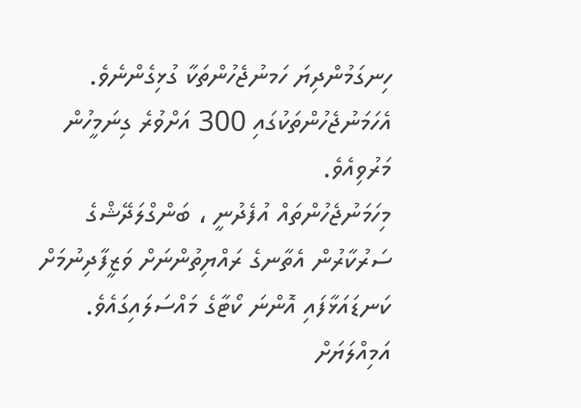ހިނގަމުންދިޔަ ހަމނުޖެހުންތަކާ ގުޅިގެންނެވެ. އެހަމަނުޖެހުންތަކުގައި 300 އަށްވުރެ ގިނަމީހުން މަރުވިއެވެ.
މިހަމަނުޖެހުންތައް އުފެދުނީ ، ބަންގްލަދޭޝްގެ ސަރުކާރުން އެތާނގެ ރައްޔިތުންނަށް ވަޒީފާދިނުމަށް ކަނޑައަޅާފައި އޮންނަ ކޯޓާގެ މައްސަލައިގައެވެ. އަމިއްލަޔަށް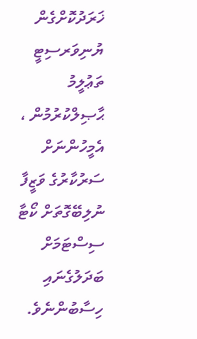ޚަރަދުކޮށްގެން ޔުނިވަރސިޓީ ތަޢުލީމު ޙާޞިލްކުރުމުން ، އެމީހުންނަށް ސަރުކާރުގެ ވަޒީފާ ނުލިބޭގޮތަށް ކޯޓާ ސިސްޓަމަށް ބަދަލުގެނައި ހިސާބުންނެވެ.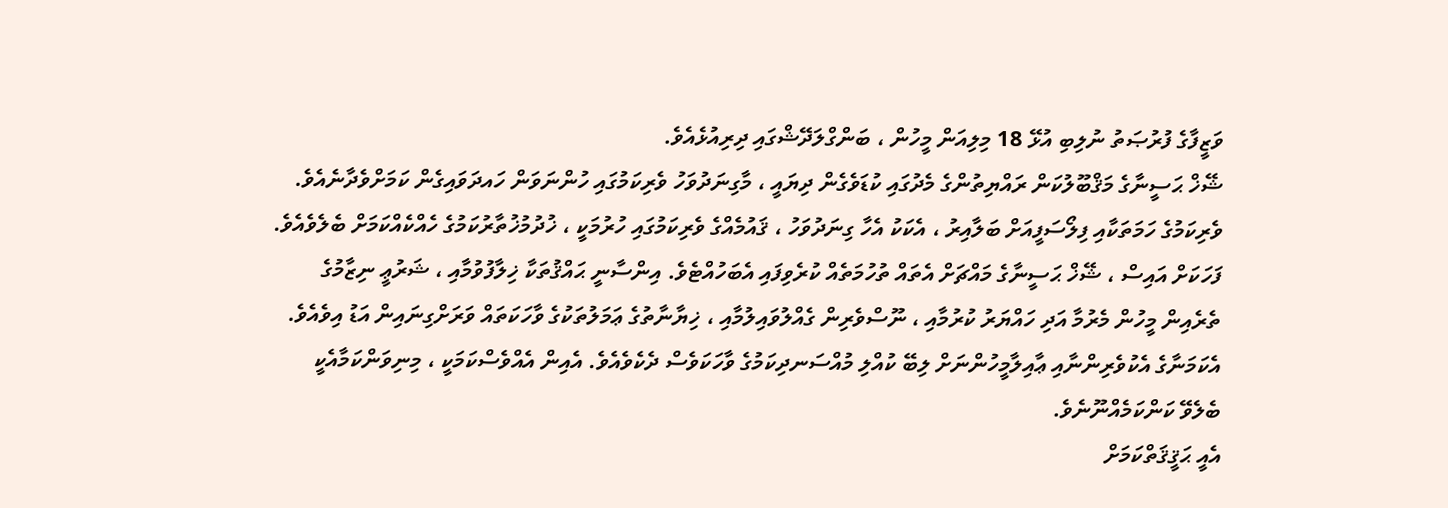ވަޒީފާގެ ފުރުޞަތު ނުލިބި އުޅޭ 18 މިލިއަން މީހުން ، ބަންގްލަދޭޝްގައި ދިރިއުޅެއެވެ.
ޝޭޚް ޙަސީނާގެ މަޤްބޫލުކަން ރައްޔިތުންގެ މެދުގައި ކުޑަވެގެން ދިޔައީ ، މާގިނަދުވަހު ވެރިކަމުގައި ހުންނަވަން ހައދަވައިގެން ކަމަށްވެދާނެއެވެ. ވެރިކަމުގެ ހަމަތަކާއި ފިލޯސަފީއަށް ބަލާއިރު ، އެކަކު އެހާ ގިނަދުވަހު ، ޤައުމެއްގެ ވެރިކަމުގައި ހުރުމަކީ ، ޚުދުމުޚުތާރުކަމުގެ ހެއްކެއްކަމަށް ބެލެވެއެވެ. ފަހަކަށް އައިސް ، ޝޭޚް ޙަސީނާގެ މައްޗަށް އެތައް ތުހުމަތެއް ކުރެވިފައި އެބަހުއްޓެވެ. އިންސާނީ ޙައްޤުތަކާ ޚިލާފުވުމާއި ، ޝަރުޢީ ނިޒާމުގެ ތެރެއިން މީހުން މެރުމާ އަދި ހައްޔަރު ކުރުމާއި ، ނޫސްވެރިން ގެއްލުވައިލުމާއި ، ޚިޔާނާތުގެ ޢަމަލުތަކުގެ ވާހަކަތައް ވަރަށްގިނައިން އަޑު އިވެއެވެ. އެކަމަނާގެ އެކުވެރިންނާއި ޢާއިލާމީހުންނަށް ލިބޭ ކުއްލި މުއްސަނދިކަމުގެ ވާހަކަވެސް ދެކެވެއެވެ. އެއިން އެއްވެސްކަމަކީ ، މިނިވަންކަމާއެކީ ބެލެވޭ ކަންކަމެއްނޫނެވެ.
އެއީ ޙަޤީޤަތްކަމަށް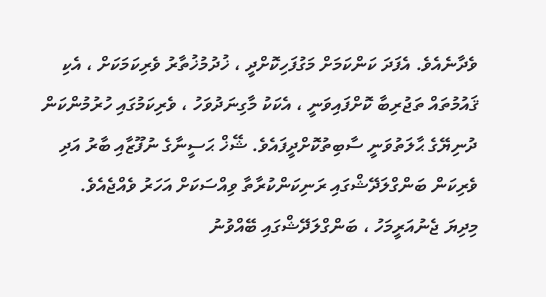ވެދާނެއެވެ. އެފަދަ ކަންކަމަށް މަގުފަހިކޮށްދީ ، ޚުދުމުޚުތާރު ވެރިކަމަކަށް ، އެކި ޤައުމުތައް ތަޖުރިބާ ކޮށްފައިވަނީ ، އެކަކު މާގިނަދުވަހު ، ވެރިކަމުގައި ހުރުމުންކަން ދުނިޔޭގެ ޙާލަތުވަނީ ސާބިތުކޮށްދީފައެވެ. ޝޭޚް ޙަސީނާގެ ނުފޫޒާއި ބާރު އަދި ވެރިކަން ބަންގްލަދޭޝްގައި ރަނިކަންކުރާތާ ވިއްސަކަށް އަހަރު ވެއްޖެއެވެ.
މިދިޔަ ޖެނުއަރީމަހު ، ބަންގްލަދޭޝްގައި ބޭއްވުނު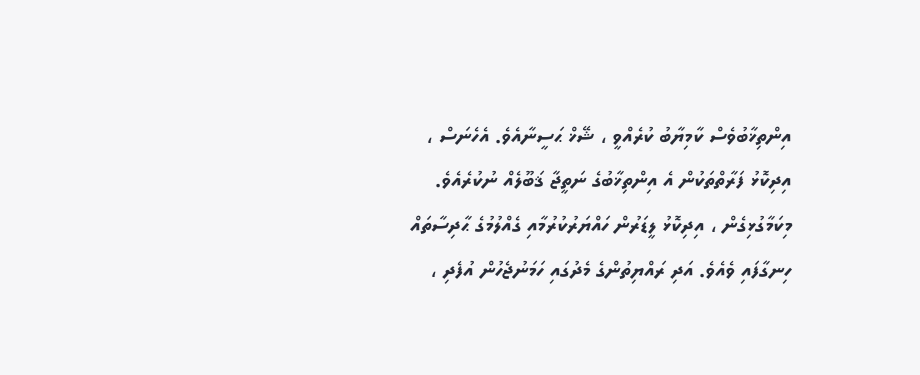އިންތިޚާބުވެސް ކާމިޔާބު ކުރެއްވީ ، ޝޭޚް ޙަސީނާއެވެ. އެހެނަސް ، އިދިކޮޅު ފަރާތްތަކުން އެ އިންތިޚާބުގެ ނަތީޖާ ޤަބޫލެއް ނުކުރެއެވެ. މިކަމާގުޅިގެން ، އިދިކޮޅު ލީޑަރުން ހައްޔަރުކުރުމާއި ގެއްލުމުގެ ޙާދިސާތައް ހިނގާފައި ވެއެވެ. އަދި ރައްޔިތުންގެ މެދުގައި ހަމަނުޖެހުން އުފެދި ،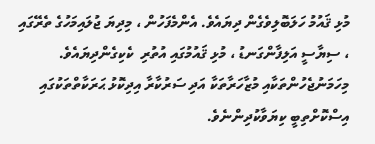މުޅި ޤައުމު ހަލަބޮލިވެގެން ދިޔައެވެ. އެންމެފަހުން ، މިދިޔަ ޖުލައިމަހުގެ ތެރޭގައި ، ސިޔާސީ އަލިފާންގަނޑު ، މުޅި ޤައުމުގައި އުތުރި  ކެކިގެންދިޔައެވެ. މިހަމަނުޖެހުންތަކާއި މުޒާހަރާތަކާ އަދި ސަރުކާރާ އިދިކޮޅު ޙަރަކާތްތަކުގައި އިސްކޮށްތިބީ ކިޔަވާކުދިންނެވެ.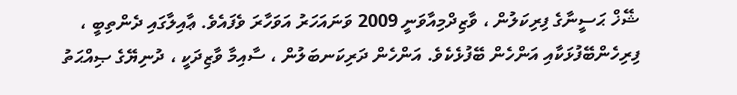ޝޭޚް ޙަސީނާގެ ފިރިކަލުން ، ވާޒިދްމިއާވަނީ 2009 ވަނައަހަރު އަވަހާރަ ވެފައެވެ. ޢާއިލާގައި ދެންތިބީ ، ފިރިހެންބޭފުޅަކާއި އަންހެން ބޭފުޅެކެވެ. އަންހެން ދަރިކަނބަލުން ، ސާއިމާ ވާޒިދަކީ ، ދުނިޔޭގެ ޞިއްޙަތު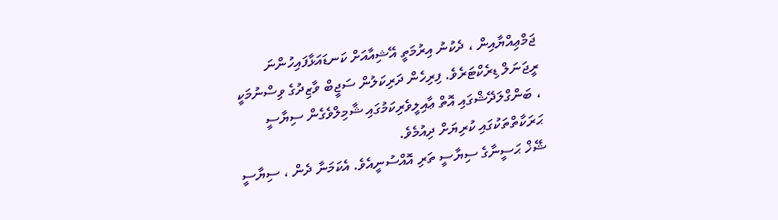ޖަމްޢިއްޔާއިން ، ދެކުނު އިރުމަތީ އޭޝިއާއަށް ކަނޑައަޅާފައިހުންނަ ރީޖަނަލް ޑިރެކްޓަރެވެ. ފިރިހެން ދަރިކަލުން ސަޖީބް ވާޒިދުގެ ވިސްނުމަކީ ، ބަންގްލަދޭޝްގައި އޮތް ޢާއިލީވެރިކަމުގައި ޝާމިލްވެގެން ސިޔާސީ ޙަރަކާތްތަކުގައި ކުރިޔަށް ދިއުމެވެ.
ޝޭޚް ޙަސީނާގެ ސިޔާސީ ތަރި އޮއްސުނީއެވެ. އެކަމަނާ ދެން ، ސިޔާސީ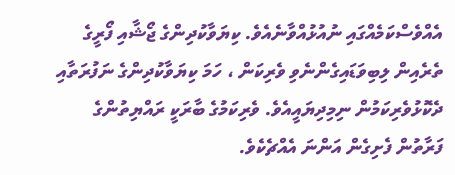އެއްވެސްކަމެއްގައި ނުއުޅުއްވާނެއެވެ. ކިޔަވާކުދިންގެ ޖޯޝާއި ފޯރީގެ ތެރެއިން ލިބިވަޑައިގެންނެވި ވެރިކަން ، ހަމަ ކިޔަވާކުދިންގެ ނަފުރަތާއި ދެކޮޅުވެރިކަމުން ނިމިދިޔައީއެވެ. ވެރިކަމުގެ ބާރަކީ ރައްޔިތުންގެ ފަރާތުން ފެށިގެން އަންނަ އެއްޗެކެވެ.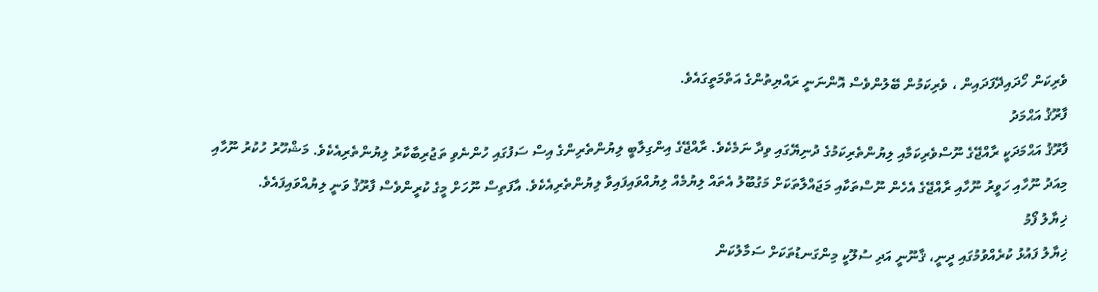ވެރިކަން ހޯދައިދޭފަދައިން ، ވެރިކަމުން ބޭލުންވެސް އޮންނަނީ ރައްޔިތުންގެ އަތްމަތީގައެވެ.
ފާރޫޤު އަޙްމަދު
ފާރޫޤު އަޙްމަދަކީ ރާއްޖޭގެ ނޫސްވެރިކަމާއި ލިޔުންތެރިކަމުގެ ދުނިޔޭގައި ވިދާ ނަމެކެވެ. ރާއްޖޭގެ އިންގިލާބީ ލިޔުންތެރިންގެ އިސް ސަފުގައި ހުންނެވި ތަޖުރިބާކާރު ލިޔުންތެރިއެކެވެ. މަޝްހޫރު ހުކުރު ނޫހާއި މިއަދު ނޫހާއި ހަވީރު ނޫހާއި ރާއްޖޭގެ އެހެން ނޫސްތަކާއި މަޖައްލާތަކަށް މަގުބޫލު އެތައް ލިޔުމެއް ލިޔުއްވައިފައިވާ ލިޔުންތެރިއެކެވެ. އާފަތިސް ނޫހަށް މީގެ ކުރީންވެސް ފާރޫޤު ވަނީ ލިޔުއްވައިފައެވެ.
ޚިޔާލު ފޯމު
ޚިޔާލު ފައުޅު ކުރެއްވުމުގައި ދީނީ، ޤާނޫނީ އަދި ސުލޫކީ މިންގަނޑުތަކަށް ސަމާލުކަން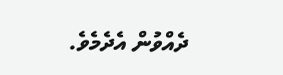ދެއްވުން އެދެމެވެ.